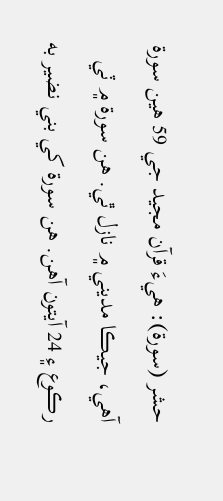حشر (سورة): هيءَ قرآن مجيد جي 59 هين سورة آهي، جيڪا مديني ۾ نازل ٿي. هن سورة ۾ ٽي رڪوع ۽ 24 آيتون آهن. هن سورة کي بني نضير به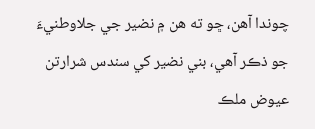چوندا آهن، ڇو ته هن ۾ نضير جي جلاوطنيءَ جو ذڪر آهي، بني نضير کي سندس شرارتن عيوض ملڪ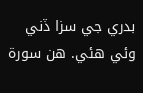بدري جي سزا ڏني وئي هئي. هن سورة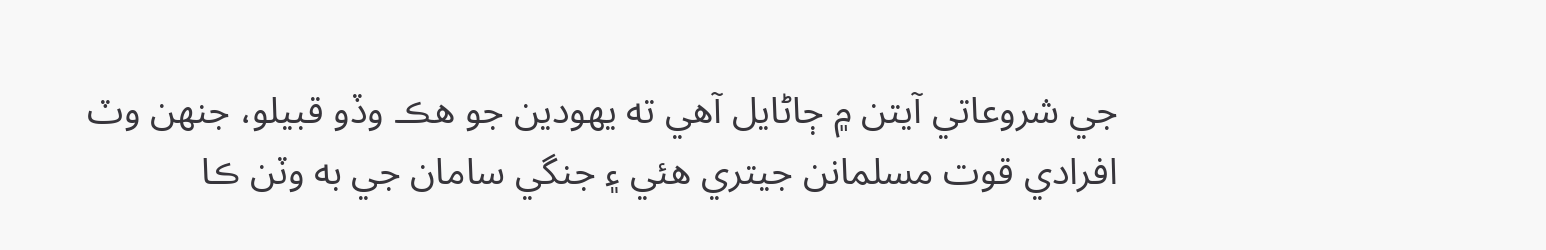جي شروعاتي آيتن ۾ ڄاڻايل آهي ته يهودين جو هڪ وڏو قبيلو، جنهن وٽ افرادي قوت مسلمانن جيتري هئي ۽ جنگي سامان جي به وٽن ڪا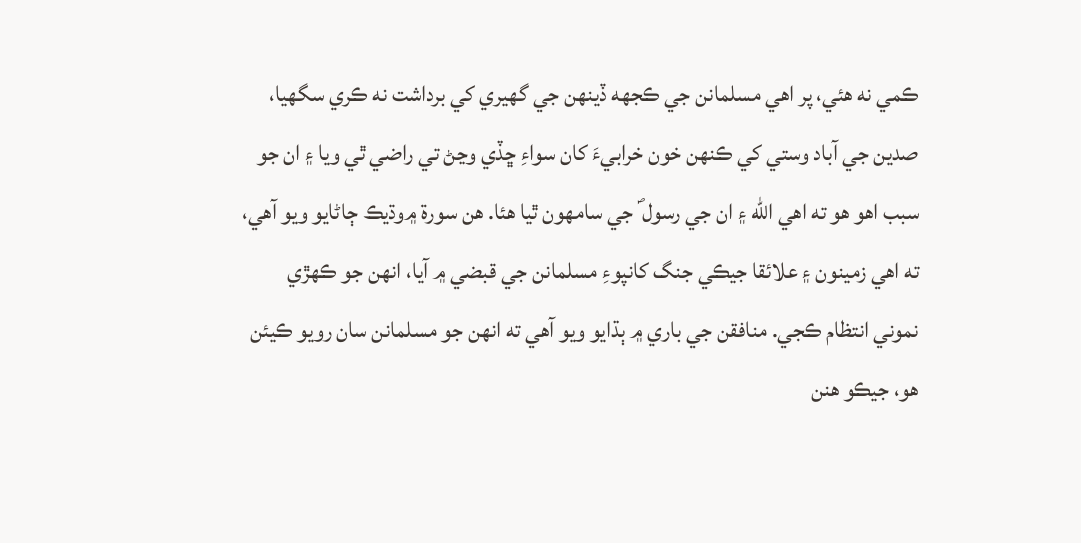ڪمي نه هئي، پر اهي مسلمانن جي ڪجهه ڏينهن جي گھيري کي برداشت نه ڪري سگهيا، صدين جي آباد وستي کي ڪنهن خون خرابيءَ کان سواءِ ڇڏي وڃڻ تي راضي ٿي ويا ۽ ان جو سبب اهو هو ته اهي الله ۽ ان جي رسول ؐ جي سامهون ٿيا هئا. هن سورة ۾وڌيڪ ڄاڻايو ويو آهي، ته اهي زمينون ۽ علائقا جيڪي جنگ کانپوءِ مسلمانن جي قبضي ۾ آيا، انهن جو ڪهڙي نموني انتظام ڪجي. منافقن جي باري ۾ ٻڌايو ويو آهي ته انهن جو مسلمانن سان رويو ڪيئن هو، جيڪو هنن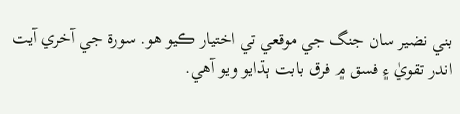بني نضير سان جنگ جي موقعي تي اختيار ڪيو هو. سورة جي آخري آيت اندر تقويٰ ۽ فسق ۾ فرق بابت ٻڌايو ويو آهي.